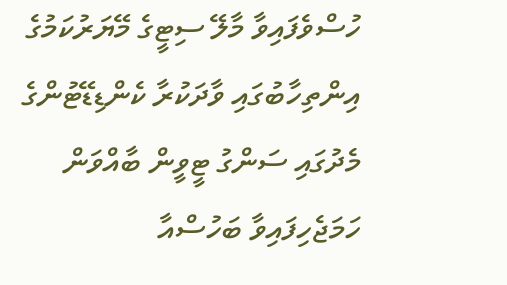ހުސްވެފައިވާ މާލޭ ސިޓީގެ މޭޔަރުކަމުގެ އިންތިހާބުގައި ވާދަކުރާ ކެންޑިޑޭޓުންގެ މެދުގައި ސަންގު ޓީވީން ބާއްވަން ހަމަޖެހިފައިވާ ބަހުސްއާ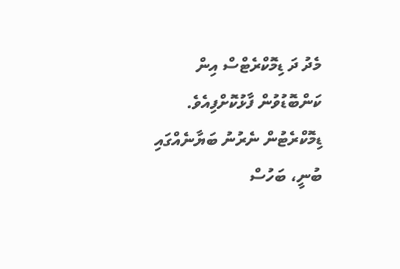މެދު ދަ ޑިމޮކްރެޓްސް އިން ކަންބޮޑުވުން ފާޅުކޮށްފިއެވެ.
ޑިމޮކްރެޓުން ނެރުނު ބަޔާނެއްގައި ބުނީ، ބަހުސް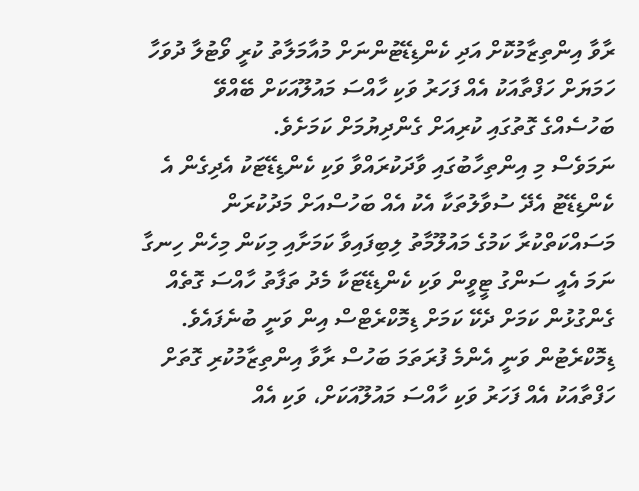ރާވާ އިންތިޒާމުކޮށް އަދި ކެންޑިޑޭޓުންނަށް މުއާމަލާތު ކުރީ ވޯޓުލާ ދުވަހާ ހަމަޔަށް ހަފްތާއަކު އެއް ފަހަރު ވަކި ހާއްސަ މައުލޫއަކަށް ބޭއްވޭ ބަހުސެއްގެ ގޮތުގައި ކުރިއަށް ގެންދިޔުމަށް ކަމަށެވެ.
ނަމަވެސް މި އިންތިހާބުގައި ވާދަކުރައްވާ ވަކި ކެންޑިޑޭޓަކު އެދިގެން އެ ކެންޑިޑޭޓު އެދޭ ސުވާލުތަކާ އެކު އެއް ބަހުސްއަށް މަދުކުރަން މަސައްކަތްކުރާ ކަމުގެ މައުލޫމާތު ލިބިފައިވާ ކަމަށާއި މިކަން މިހެން ހިނގާ ނަމަ އެއީ ސަންގު ޓީވީން ވަކި ކެންޑިޑޭޓަކާ މެދު ތަފާތު ހާއްސަ ގޮތެއް ގެންގުޅުން ކަމަށް ދެކޭ ކަމަށް ޑިމޮކްރެޓްސް އިން ވަނީ ބުނެފައެވެ.
ޑިމޮކްރެޓުން ވަނީ އެންމެ ފުރަތަމަ ބަހުސް ރާވާ އިންތިޒާމުކުރި ގޮތަށް ހަފްތާއަކު އެއް ފަހަރު ވަކި ހާއްސަ މައުލޫއަކަށް، ވަކި އެއް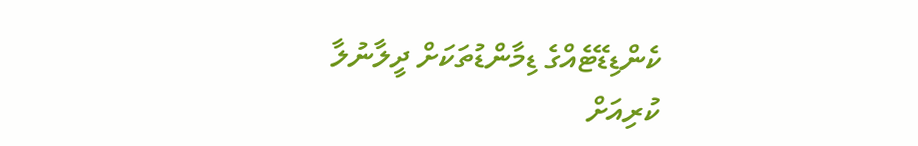ކެންޑިޑޭޓެއްގެ ޑިމާންޑުތަކަށް ދީލާނުލާ ކުރިއަށް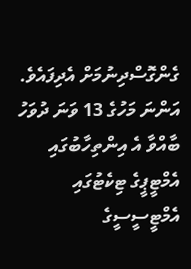ގެންގޮސްދިނުމަށް އެދިފައެވެ.
އަންނަ މަހުގެ 13 ވަނަ ދުވަހު ބާއްވާ އެ އިންތިހާބުގައި އެމްޓީޕީގެ ޓިކެޓުގައި އެމްޓީސީސީގެ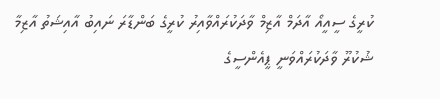ކުރީގެ ސީއީއޯ އާދަމް އާޒިމް ވާދަކުރައްވާއިރު ކުރީގެ ބަންޑާރަ ނައިބު އާއިޝަތު އާޒިމާ ޝުކުރޫ ވާދަކުރައްވަނީ ޕީއެންސީގެ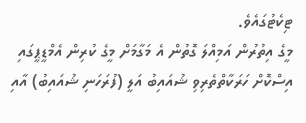ޓިކެޓުގައެވެ.
މީގެ އިތުރުން އަމިއްލަ ގޮތުން އެ މަގާމަށް މީގެ ކުރިން އެމްޑީޕީގައި އިސްކޮށް ހަރަކާތްތެރިވި ޝުއައިބު އަލީ (ފުރަހަނި ޝުއައިބު) އާއި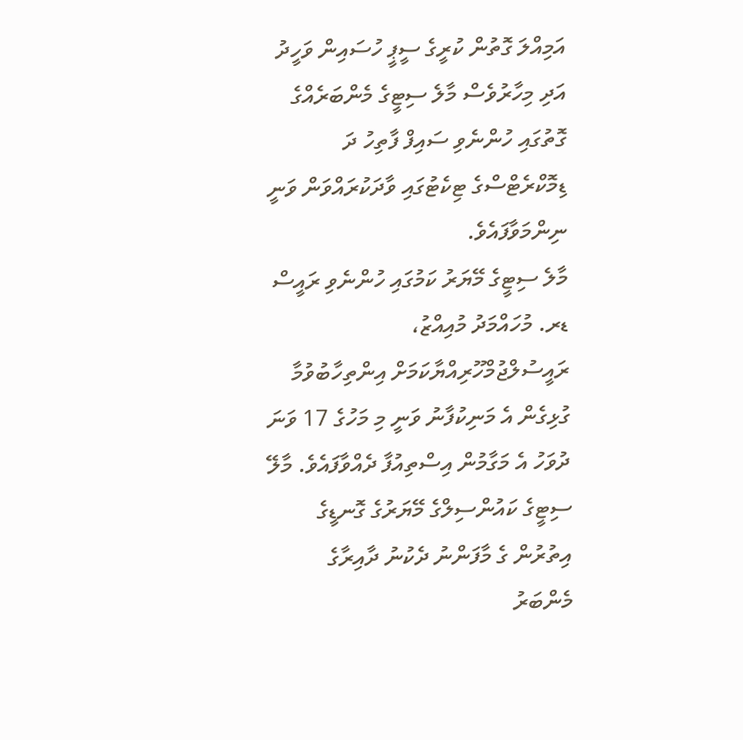އަމިއްލަ ގޮތުން ކުރީގެ ސީޕީ ހުސައިން ވަހީދު އަދި މިހާރުވެސް މާލެ ސިޓީގެ މެންބަރެއްގެ ގޮތުގައި ހުންނެވި ސައިފް ފާތިހު ދަ ޑިމޮކްރެޓްސްގެ ޓިކެޓުގައި ވާދަކުރައްވަން ވަނީ ނިންމަވާފައެވެ.
މާލެ ސިޓީގެ މޭޔަރު ކަމުގައި ހުންނެވި ރައީސް ޑރ. މުހައްމަދު މުއިއްޒު، ރައީސުލްޖުމްހޫރިއްޔާކަމަށް އިންތިހާބުވުމާ ގުޅިގެން އެ މަނިކުފާނު ވަނީ މި މަހުގެ 17 ވަނަ ދުވަހު އެ މަގާމުން އިސްތިއުފާ ދެއްވާފައެވެ. މާލޭ ސިޓީގެ ކައުންސިލްގެ މޭޔަރުގެ ގޮނޑީގެ އިތުރުން ގެ މާފަންނު ދެކުނު ދާއިރާގެ މެންބަރު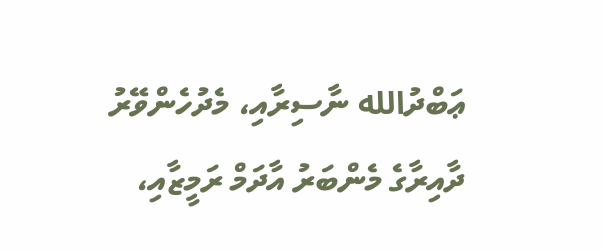ޢަބްދުالله ނާސިރާއި، މެދުހެންވޭރު ދާއިރާގެ މެންބަރު އާދަމް ރަމީޒާއި،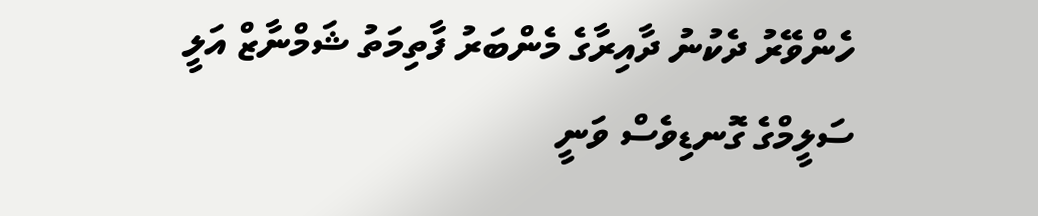ހެންވޭރު ދެކުނު ދާއިރާގެ މެންބަރު ފާތިމަތު ޝަމްނާޒް އަލީ ސަލީމްގެ ގޮނޑިވެސް ވަނީ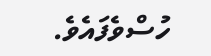ހުސްވެފައެވެ.